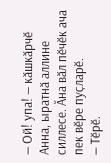— Ой! упа! — кӑшкӑрчӗ Анна, ыратнӑ аллине силлесе. Ӑна вӑл пӗчӗк ача пек вӗре пуҫларӗ.
— Тӗрӗ.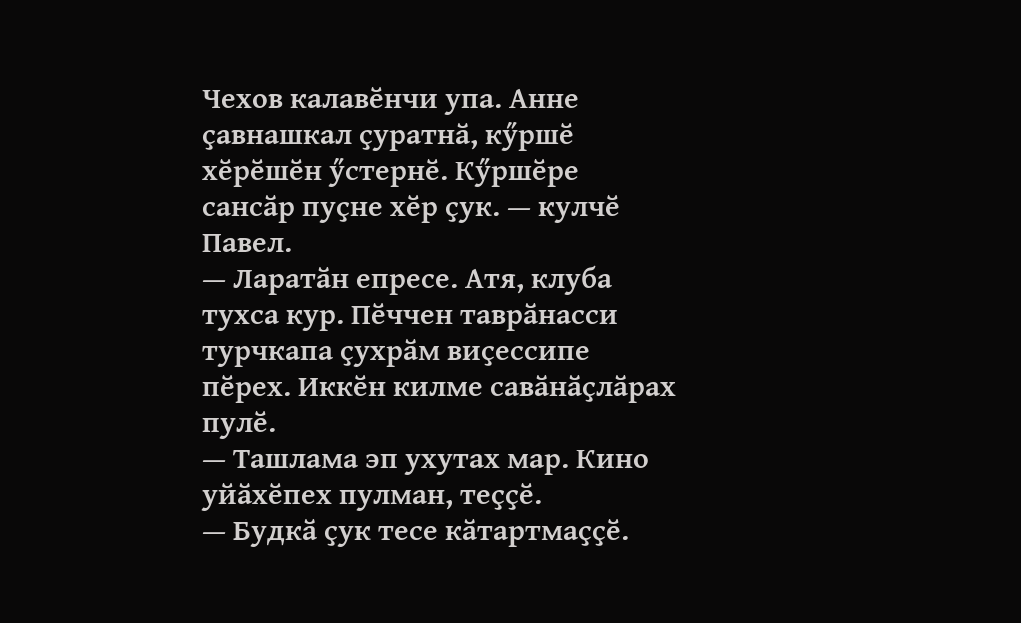Чехов калавӗнчи упа. Анне ҫавнашкал ҫуратнӑ, кӳршӗ хӗрӗшӗн ӳстернӗ. Кӳршӗре сансӑр пуҫне хӗр ҫук. — кулчӗ Павел.
— Ларатӑн епресе. Атя, клуба тухса кур. Пӗччен таврӑнасси турчкапа ҫухрӑм виҫессипе пӗрех. Иккӗн килме савӑнӑҫлӑрах пулӗ.
— Ташлама эп ухутах мар. Кино уйӑхӗпех пулман, теҫҫӗ.
— Будкӑ ҫук тесе кӑтартмаҫҫӗ.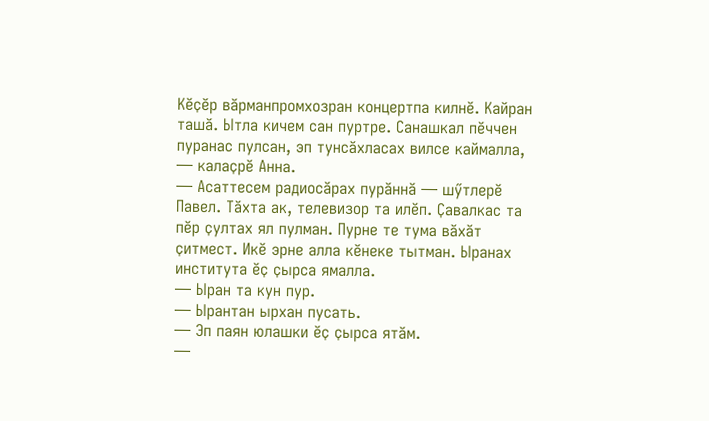Кӗҫӗр вӑрманпромхозран концертпа килнӗ. Кайран ташӑ. Ытла кичем сан пуртре. Санашкал пӗччен пуранас пулсан, эп тунсӑхласах вилсе каймалла, — калаҫрӗ Анна.
— Асаттесем радиосӑрах пурӑннӑ — шӳтлерӗ Павел. Тӑхта ак, телевизор та илӗп. Ҫавалкас та пӗр ҫултах ял пулман. Пурне те тума вӑхӑт ҫитмест. Икӗ эрне алла кӗнеке тытман. Ыранах института ӗҫ ҫырса ямалла.
— Ыран та кун пур.
— Ырантан ырхан пусать.
— Эп паян юлашки ӗҫ ҫырса ятӑм.
—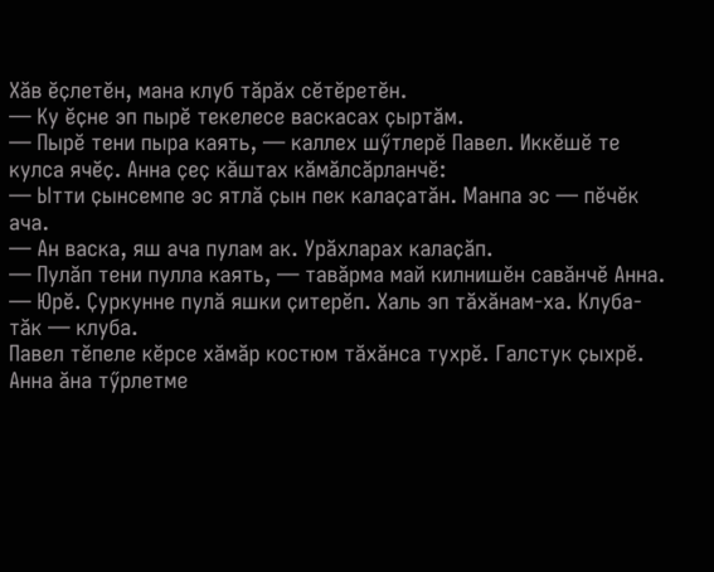Хӑв ӗҫлетӗн, мана клуб тӑрӑх сӗтӗретӗн.
— Ку ӗҫне эп пырӗ текелесе васкасах ҫыртӑм.
— Пырӗ тени пыра каять, — каллех шӳтлерӗ Павел. Иккӗшӗ те кулса ячӗҫ. Анна ҫеҫ кӑштах кӑмӑлсӑрланчӗ:
— Ытти ҫынсемпе эс ятлӑ ҫын пек калаҫатӑн. Манпа эс — пӗчӗк ача.
— Ан васка, яш ача пулам ак. Урӑхларах калаҫӑп.
— Пулӑп тени пулла каять, — тавӑрма май килнишӗн савӑнчӗ Анна.
— Юрӗ. Ҫуркунне пулӑ яшки ҫитерӗп. Халь эп тӑхӑнам-ха. Клуба-тӑк — клуба.
Павел тӗпеле кӗрсе хӑмӑр костюм тӑхӑнса тухрӗ. Галстук ҫыхрӗ. Анна ӑна тӳрлетме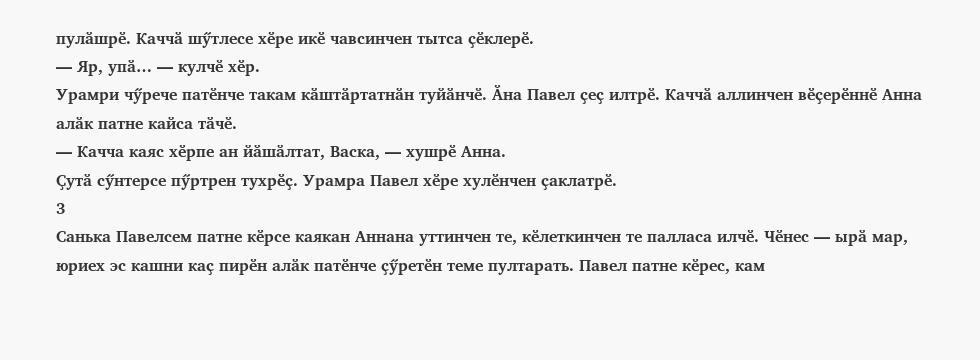пулӑшрӗ. Каччӑ шӳтлесе хӗре икӗ чавсинчен тытса ҫӗклерӗ.
— Яр, упӑ… — кулчӗ хӗр.
Урамри чӳрече патӗнче такам кӑштӑртатнӑн туйӑнчӗ. Ӑна Павел ҫеҫ илтрӗ. Каччӑ аллинчен вӗҫерӗннӗ Анна алӑк патне кайса тӑчӗ.
— Качча каяс хӗрпе ан йӑшӑлтат, Васка, — хушрӗ Анна.
Ҫутӑ сӳнтерсе пӳртрен тухрӗҫ. Урамра Павел хӗре хулӗнчен ҫаклатрӗ.
3
Санька Павелсем патне кӗрсе каякан Аннана уттинчен те, кӗлеткинчен те палласа илчӗ. Чӗнес — ырӑ мар, юриех эс кашни каҫ пирӗн алӑк патӗнче ҫӳретӗн теме пултарать. Павел патне кӗрес, кам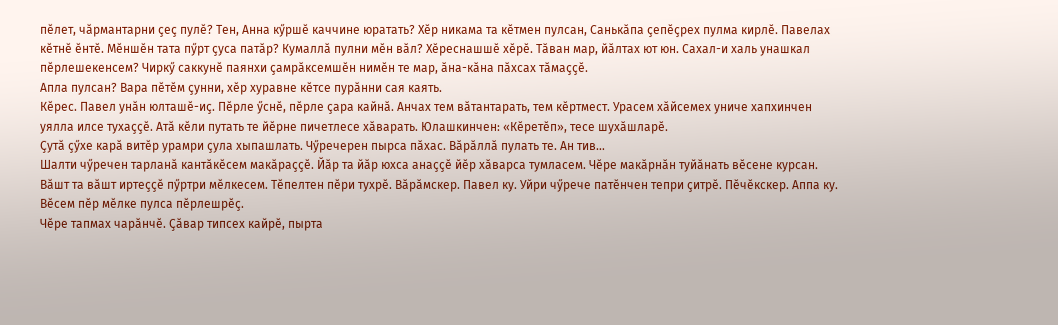пӗлет, чӑрмантарни ҫеҫ пулӗ? Тен, Анна кӳршӗ каччине юратать? Хӗр никама та кӗтмен пулсан, Санькӑпа ҫепӗҫрех пулма кирлӗ. Павелах кӗтнӗ ӗнтӗ. Мӗншӗн тата пӳрт ҫуса патӑр? Кумаллӑ пулни мӗн вӑл? Хӗреснашшӗ хӗрӗ. Тӑван мар, йӑлтах ют юн. Сахал-и халь унашкал пӗрлешекенсем? Чиркӳ саккунӗ паянхи ҫамрӑксемшӗн нимӗн те мар, ӑна-кӑна пӑхсах тӑмаҫҫӗ.
Апла пулсан? Вара пӗтӗм ҫунни, хӗр хуравне кӗтсе пурӑнни сая каять.
Кӗрес. Павел унӑн юлташӗ-иҫ. Пӗрле ӳснӗ, пӗрле ҫара кайнӑ. Анчах тем вӑтантарать, тем кӗртмест. Урасем хӑйсемех униче хапхинчен уялла илсе тухаҫҫӗ. Атӑ кӗли путать те йӗрне пичетлесе хӑварать. Юлашкинчен: «Кӗретӗп», тесе шухӑшларӗ.
Ҫутӑ ҫӳхе карӑ витӗр урамри ҫула хыпашлать. Чӳречерен пырса пӑхас. Вӑрӑллӑ пулать те. Ан тив…
Шалти чӳречен тарланӑ кантӑкӗсем макӑраҫҫӗ. Йӑр та йӑр юхса анаҫҫӗ йӗр хӑварса тумласем. Чӗре макӑрнӑн туйӑнать вӗсене курсан. Вӑшт та вӑшт иртеҫҫӗ пӳртри мӗлкесем. Тӗпелтен пӗри тухрӗ. Вӑрӑмскер. Павел ку. Уйри чӳрече патӗнчен тепри ҫитрӗ. Пӗчӗкскер. Аппа ку. Вӗсем пӗр мӗлке пулса пӗрлешрӗҫ.
Чӗре тапмах чарӑнчӗ. Ҫӑвар типсех кайрӗ, пырта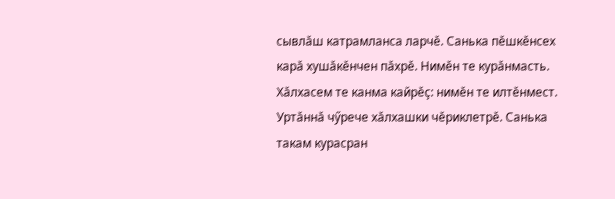сывлӑш катрамланса ларчӗ. Санька пӗшкӗнсех карӑ хушӑкӗнчен пӑхрӗ. Нимӗн те курӑнмасть. Хӑлхасем те канма кайрӗҫ: нимӗн те илтӗнмест.
Уртӑннӑ чӳрече хӑлхашки чӗриклетрӗ. Санька такам курасран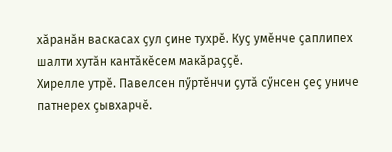хӑранӑн васкасах ҫул ҫине тухрӗ. Куҫ умӗнче ҫаплипех шалти хутӑн кантӑкӗсем макӑраҫҫӗ.
Хирелле утрӗ. Павелсен пӳртӗнчи ҫутӑ сӳнсен ҫеҫ униче патнерех ҫывхарчӗ.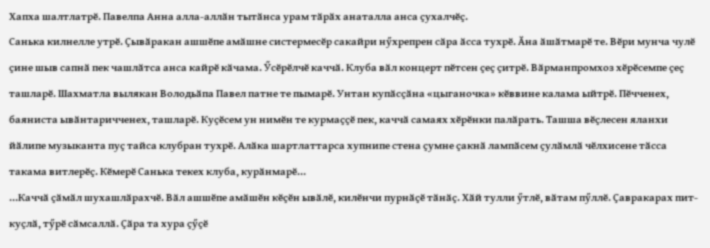Хапха шалтлатрӗ. Павелпа Анна алла-аллӑн тытӑнса урам тӑрӑх анаталла анса ҫухалчӗҫ.
Санька килнелле утрӗ. Ҫывӑракан ашшӗпе амӑшне систермесӗр сакайри нӳхрепрен сӑра ӑсса тухрӗ. Ӑна ӑшӑтмарӗ те. Вӗри мунча чулӗ ҫине шыв сапнӑ пек чашлӑтса анса кайрӗ кӑчама. Ӳсӗрӗлчӗ каччӑ. Клуба вӑл концерт пӗтсен ҫеҫ ҫитрӗ. Вӑрманпромхоз хӗрӗсемпе ҫеҫ ташларӗ. Шахматла вылякан Володьӑпа Павел патне те пымарӗ. Унтан купӑсҫӑна «цыганочка» кӗввине калама ыйтрӗ. Пӗчченех, баяниста ывӑнтаричченех, ташларӗ. Куҫӗсем ун нимӗн те курмаҫҫӗ пек, каччӑ самаях хӗрӗнки палӑрать. Ташша вӗҫлесен яланхи йӑлипе музыканта пуҫ тайса клубран тухрӗ. Алӑка шартлаттарса хупнипе стена ҫумне ҫакнӑ лампӑсем ҫулӑмлӑ чӗлхисене тӑсса такама витлерӗҫ. Кӗмерӗ Санька текех клуба, курӑнмарӗ…
…Каччӑ ҫӑмӑл шухашлӑрахчӗ. Вӑл ашшӗпе амӑшӗн кӗҫӗн ывӑлӗ, килӗнчи пурнӑҫӗ тӑнӑҫ. Хӑй тулли ӳтлӗ, вӑтам пӳллӗ. Ҫавракарах пит-куҫлӑ, тӳрӗ сӑмсаллӑ. Ҫӑра та хура ҫӳҫӗ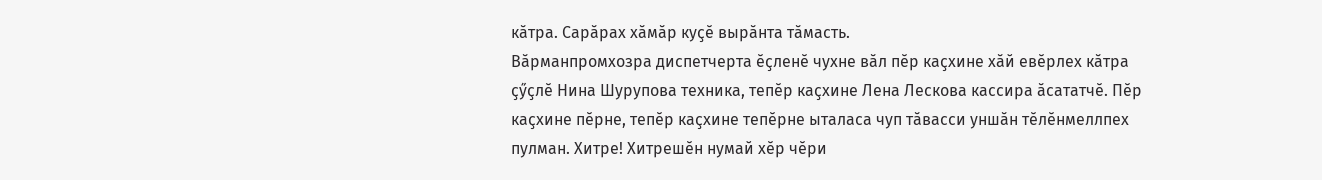кӑтра. Сарӑрах хӑмӑр куҫӗ вырӑнта тӑмасть.
Вӑрманпромхозра диспетчерта ӗҫленӗ чухне вӑл пӗр каҫхине хӑй евӗрлех кӑтра ҫӳҫлӗ Нина Шурупова техника, тепӗр каҫхине Лена Лескова кассира ӑсататчӗ. Пӗр каҫхине пӗрне, тепӗр каҫхине тепӗрне ыталаса чуп тӑвасси уншӑн тӗлӗнмеллпех пулман. Хитре! Хитрешӗн нумай хӗр чӗри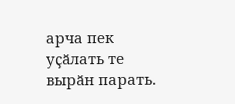арча пек уҫӑлать те вырӑн парать.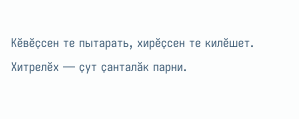Кӗвӗҫсен те пытарать, хирӗҫсен те килӗшет. Хитрелӗх — ҫут ҫанталӑк парни.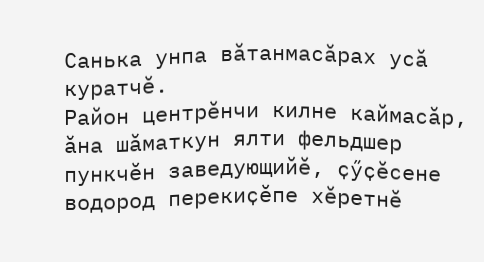Санька унпа вӑтанмасӑрах усӑ куратчӗ.
Район центрӗнчи килне каймасӑр, ӑна шӑматкун ялти фельдшер пункчӗн заведующийӗ, ҫӳҫӗсене водород перекиҫӗпе хӗретнӗ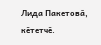Лида Пакетовӑ, кӗтетчӗ.